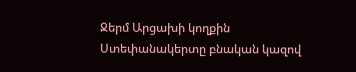Ջերմ Արցախի կողքին
Ստեփանակերտը բնական կազով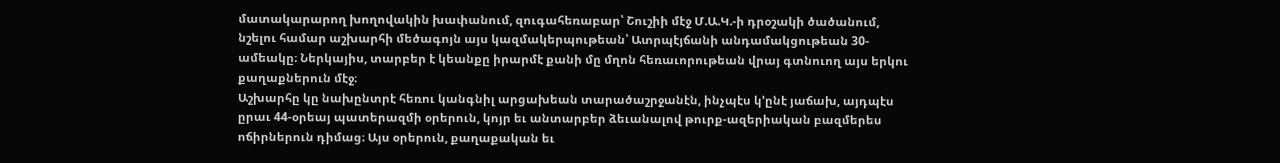մատակարարող խողովակին խափանում, զուգահեռաբար՝ Շուշիի մէջ Մ.Ա.Կ.-ի դրօշակի ծածանում, նշելու համար աշխարհի մեծագոյն այս կազմակերպութեան՝ Ատրպէյճանի անդամակցութեան 30-ամեակը։ Ներկայիս, տարբեր է կեանքը իրարմէ քանի մը մղոն հեռաւորութեան վրայ գտնուող այս երկու քաղաքներուն մէջ։
Աշխարհը կը նախընտրէ հեռու կանգնիլ արցախեան տարածաշրջանէն, ինչպէս կ’ընէ յաճախ, այդպէս ըրաւ 44-օրեայ պատերազմի օրերուն, կոյր եւ անտարբեր ձեւանալով թուրք-ազերիական բազմերես ոճիրներուն դիմաց։ Այս օրերուն, քաղաքական եւ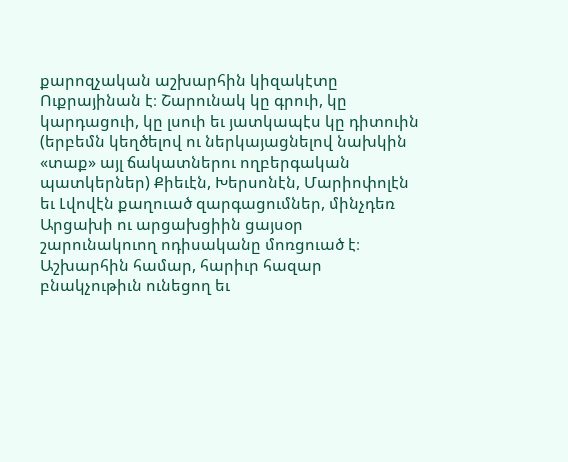քարոզչական աշխարհին կիզակէտը Ուքրայինան է։ Շարունակ կը գրուի, կը կարդացուի, կը լսուի եւ յատկապէս կը դիտուին (երբեմն կեղծելով ու ներկայացնելով նախկին «տաք» այլ ճակատներու ողբերգական պատկերներ) Քիեւէն, Խերսոնէն, Մարիոփոլէն եւ Լվովէն քաղուած զարգացումներ, մինչդեռ Արցախի ու արցախցիին ցայսօր շարունակուող ոդիսականը մոռցուած է։
Աշխարհին համար, հարիւր հազար բնակչութիւն ունեցող եւ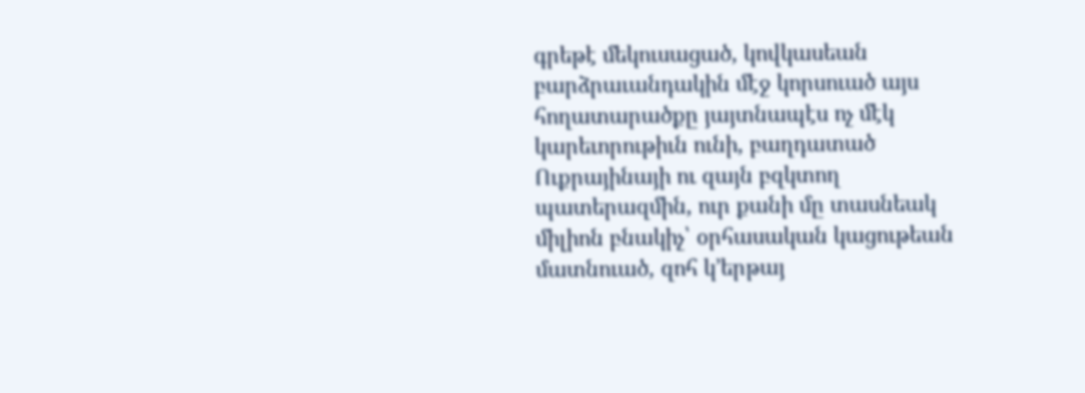գրեթէ մեկուսացած, կովկասեան բարձրաւանդակին մէջ կորսուած այս հողատարածքը յայտնապէս ոչ մէկ կարեւորութիւն ունի, բաղդատած Ուքրայինայի ու զայն բզկտող պատերազմին, ուր քանի մը տասնեակ միլիոն բնակիչ՝ օրհասական կացութեան մատնուած, զոհ կ’երթայ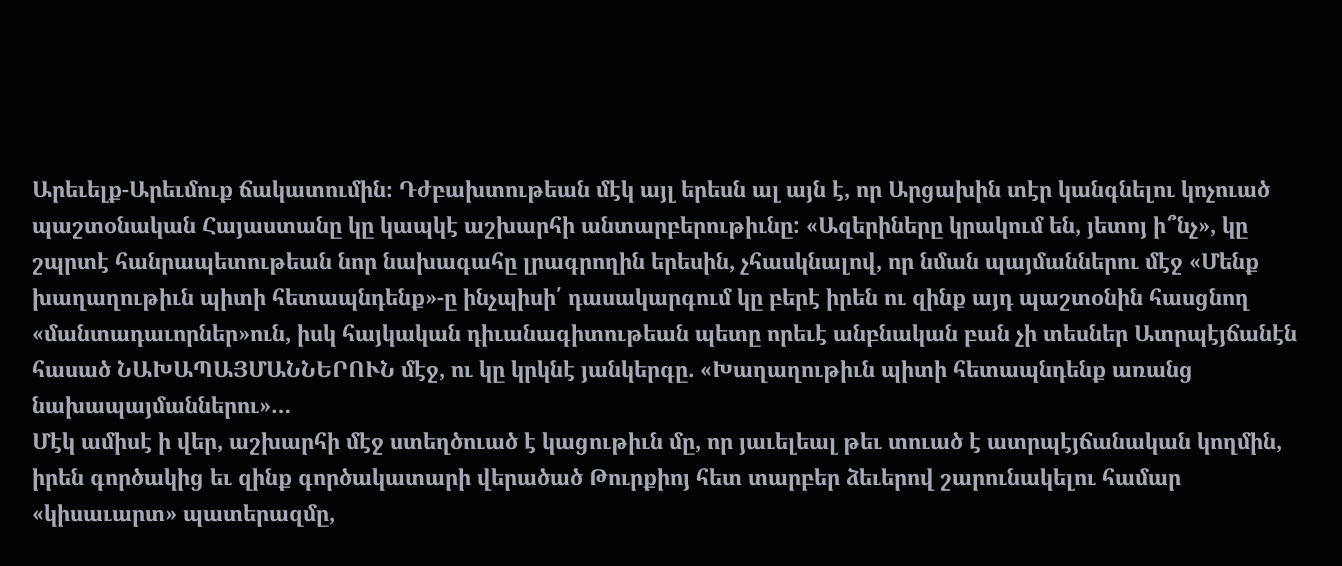Արեւելք-Արեւմուք ճակատումին։ Դժբախտութեան մէկ այլ երեսն ալ այն է, որ Արցախին տէր կանգնելու կոչուած պաշտօնական Հայաստանը կը կապկէ աշխարհի անտարբերութիւնը: «Ազերիները կրակում են, յետոյ ի՞նչ», կը շպրտէ հանրապետութեան նոր նախագահը լրագրողին երեսին, չհասկնալով, որ նման պայմաններու մէջ «Մենք խաղաղութիւն պիտի հետապնդենք»-ը ինչպիսի՛ դասակարգում կը բերէ իրեն ու զինք այդ պաշտօնին հասցնող «մանտադաւորներ»ուն, իսկ հայկական դիւանագիտութեան պետը որեւէ անբնական բան չի տեսներ Ատրպէյճանէն հասած ՆԱԽԱՊԱՅՄԱՆՆԵՐՈՒՆ մէջ, ու կը կրկնէ յանկերգը. «Խաղաղութիւն պիտի հետապնդենք առանց նախապայմաններու»…
Մէկ ամիսէ ի վեր, աշխարհի մէջ ստեղծուած է կացութիւն մը, որ յաւելեալ թեւ տուած է ատրպէյճանական կողմին, իրեն գործակից եւ զինք գործակատարի վերածած Թուրքիոյ հետ տարբեր ձեւերով շարունակելու համար «կիսաւարտ» պատերազմը,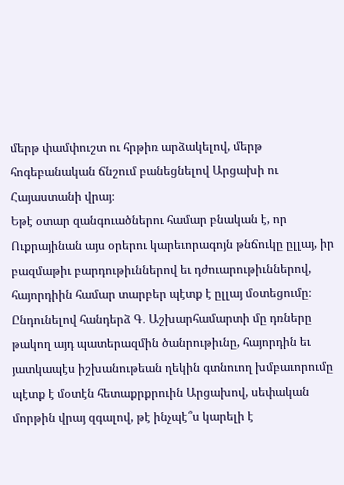մերթ փամփուշտ ու հրթիռ արձակելով, մերթ հոգեբանական ճնշում բանեցնելով Արցախի ու Հայաստանի վրայ։
Եթէ օտար զանգուածներու համար բնական է, որ Ուքրայինան այս օրերու կարեւորագոյն թնճուկը ըլլայ, իր բազմաթիւ բարդութիւններով եւ դժուարութիւններով, հայորդիին համար տարբեր պէտք է ըլլայ մօտեցումը։ Ընդունելով հանդերձ Գ․ Աշխարհամարտի մը դռները թակող այդ պատերազմին ծանրութիւնը, հայորդին եւ յատկապէս իշխանութեան ղեկին գտնուող խմբաւորումը պէտք է մօտէն հետաքրքրուին Արցախով, սեփական մորթին վրայ զգալով, թէ ինչպէ՞ս կարելի է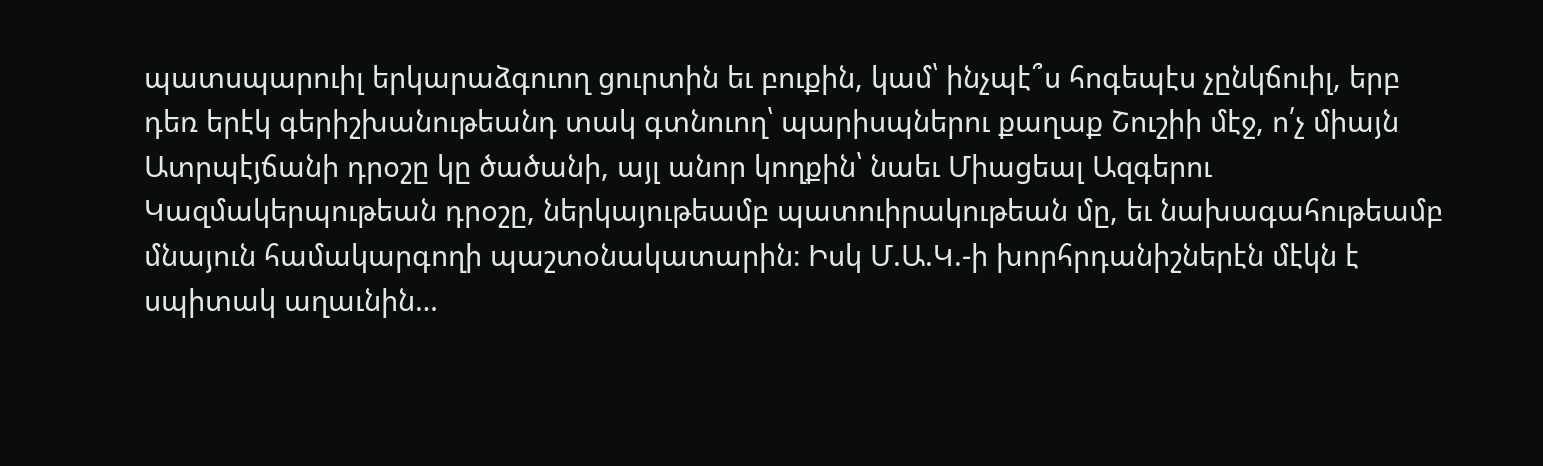պատսպարուիլ երկարաձգուող ցուրտին եւ բուքին, կամ՝ ինչպէ՞ս հոգեպէս չընկճուիլ, երբ դեռ երէկ գերիշխանութեանդ տակ գտնուող՝ պարիսպներու քաղաք Շուշիի մէջ, ո՛չ միայն Ատրպէյճանի դրօշը կը ծածանի, այլ անոր կողքին՝ նաեւ Միացեալ Ազգերու Կազմակերպութեան դրօշը, ներկայութեամբ պատուիրակութեան մը, եւ նախագահութեամբ մնայուն համակարգողի պաշտօնակատարին։ Իսկ Մ.Ա.Կ.-ի խորհրդանիշներէն մէկն է սպիտակ աղաւնին…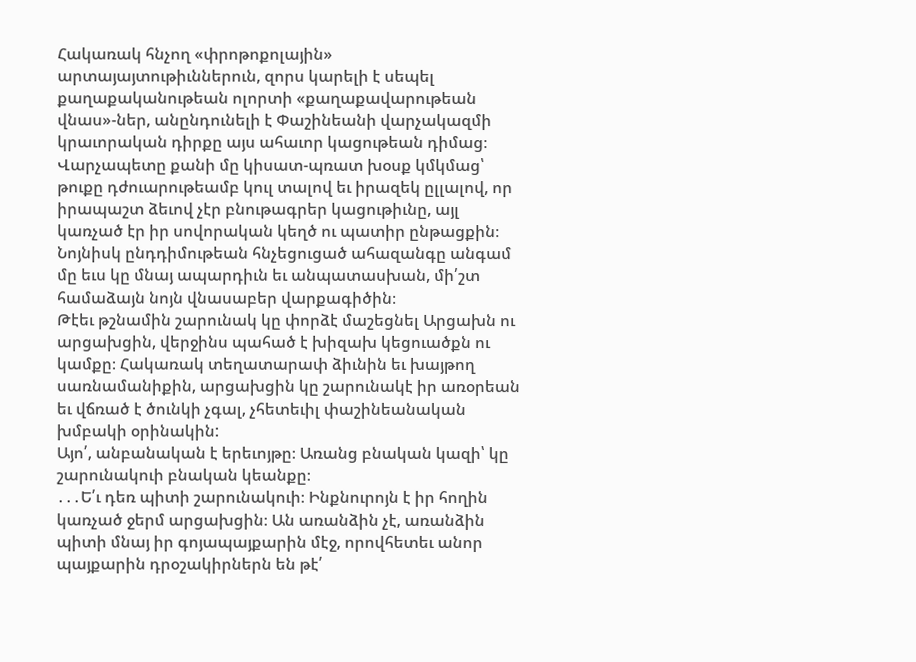Հակառակ հնչող «փրոթոքոլային» արտայայտութիւններուն, զորս կարելի է սեպել քաղաքականութեան ոլորտի «քաղաքավարութեան վնաս»-ներ, անընդունելի է Փաշինեանի վարչակազմի կրաւորական դիրքը այս ահաւոր կացութեան դիմաց։ Վարչապետը քանի մը կիսատ-պռատ խօսք կմկմաց՝ թուքը դժուարութեամբ կուլ տալով եւ իրազեկ ըլլալով, որ իրապաշտ ձեւով չէր բնութագրեր կացութիւնը, այլ կառչած էր իր սովորական կեղծ ու պատիր ընթացքին։ Նոյնիսկ ընդդիմութեան հնչեցուցած ահազանգը անգամ մը եւս կը մնայ ապարդիւն եւ անպատասխան, մի՛շտ համաձայն նոյն վնասաբեր վարքագիծին։
Թէեւ թշնամին շարունակ կը փորձէ մաշեցնել Արցախն ու արցախցին, վերջինս պահած է խիզախ կեցուածքն ու կամքը։ Հակառակ տեղատարափ ձիւնին եւ խայթող սառնամանիքին, արցախցին կը շարունակէ իր առօրեան եւ վճռած է ծունկի չգալ, չհետեւիլ փաշինեանական խմբակի օրինակին:
Այո՛, անբանական է երեւոյթը։ Առանց բնական կազի՝ կը շարունակուի բնական կեանքը։
․․․Ե՛ւ դեռ պիտի շարունակուի։ Ինքնուրոյն է իր հողին կառչած ջերմ արցախցին։ Ան առանձին չէ, առանձին պիտի մնայ իր գոյապայքարին մէջ, որովհետեւ անոր պայքարին դրօշակիրներն են թէ՛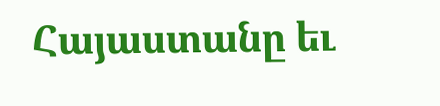Հայաստանը եւ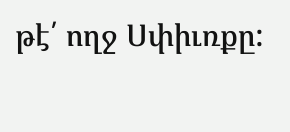թէ՛ ողջ Սփիւռքը: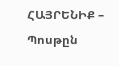ՀԱՅՐԵՆԻՔ – Պոսթըն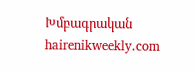Խմբագրական
hairenikweekly.com